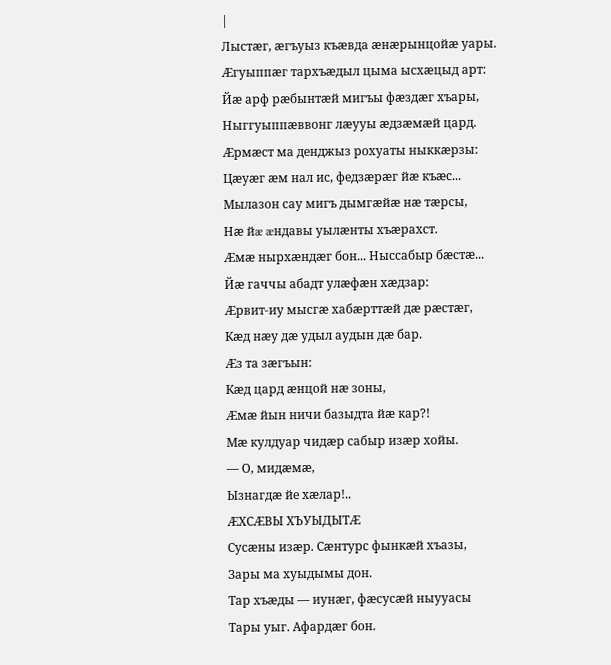|
Лыстæг, æгъуыз къæвда æнæрынцойæ уары.
Æгуыппæг тархъæдыл цыма ысхæцыд арт:
Йæ арф рæбынтæй мигъы фæздæг хъары,
Ныггуыппæввонг лæууы æдзæмæй цард.
Æрмæст ма денджыз рохуаты ныккæрзы:
Цæуæг æм нал ис, федзæрæг йæ къæс...
Мылазон сау мигъ дымгæйæ нæ тæрсы,
Нæ йæ æндавы уылæнты хъæрахст.
Æмæ нырхæндæг бон... Ныссабыр бæстæ...
Йæ гаччы абадт улæфæн хæдзар:
Æрвит-иу мысгæ хабæрттæй дæ рæстæг,
Кæд нæу дæ удыл аудын дæ бар.
Æз та зæгъын:
Кæд цард æнцой нæ зоны,
Æмæ йын ничи базыдта йæ кар?!
Мæ кулдуар чидæр сабыр изæр хойы.
— О, мидæмæ,
Ызнагдæ йе хæлар!..
ÆХСÆВЫ ХЪУЫДЫТÆ
Сусæны изæр. Сæнтурс фынкæй хъазы,
Зары ма хуыдымы дон.
Тар хъæды — иунæг, фæсусæй ныууасы
Тары уыг. Афардæг бон.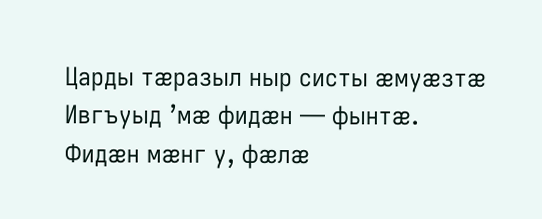Царды тæразыл ныр систы æмуæзтæ
Ивгъуыд ’мæ фидæн — фынтæ.
Фидæн мæнг у, фæлæ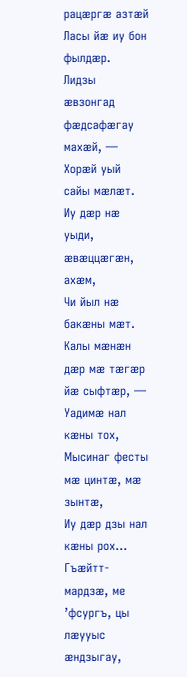рацæргæ азтæй
Ласы йæ иу бон фылдæр.
Лидзы æвзонгад фæдсафæгау махæй, —
Хорæй уый сайы мæлæт.
Иу дæр нæ уыди, æвæццæгæн, ахæм,
Чи йыл нæ бакæны мæт.
Калы мæнæн дæр мæ тæгæр йæ сыфтæр, —
Уадимæ нал кæны тох,
Мысинаг фесты мæ цинтæ, мæ зынтæ,
Иу дæр дзы нал кæны рох...
Гъæйтт-мардзæ, ме ’фсургъ, цы лæууыс æндзыгау,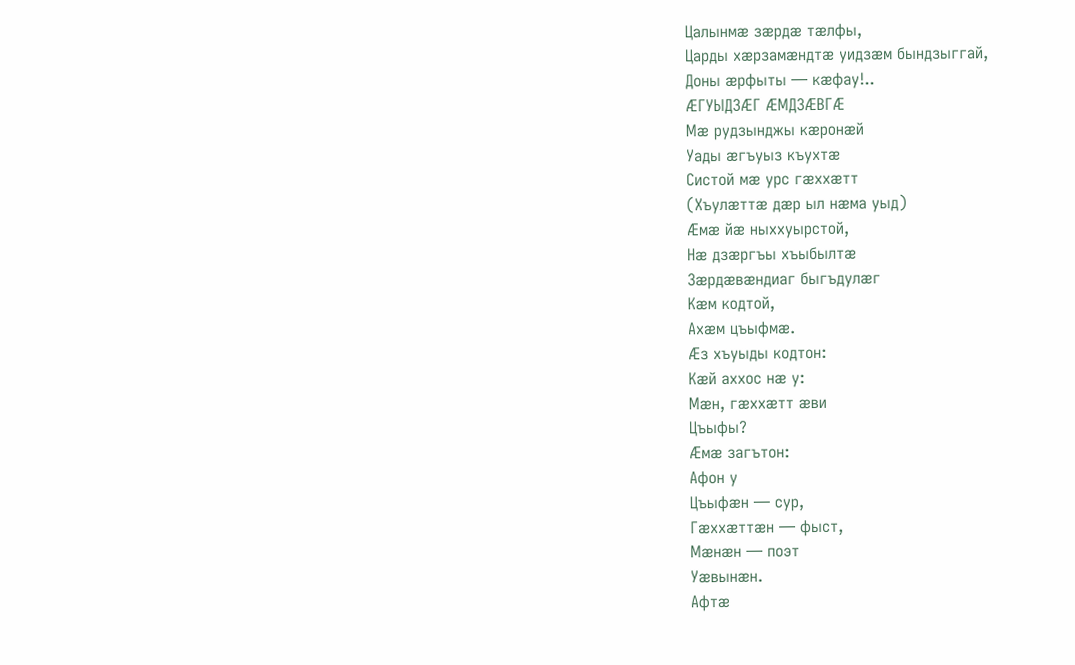Цалынмæ зæрдæ тæлфы,
Царды хæрзамæндтæ уидзæм бындзыггай,
Доны æрфыты — кæфау!..
ÆГУЫДЗÆГ ÆМДЗÆВГÆ
Мæ рудзынджы кæронæй
Уады æгъуыз къухтæ
Систой мæ урс гæххæтт
(Хъулæттæ дæр ыл нæма уыд)
Æмæ йæ ныххуырстой,
Нæ дзæргъы хъыбылтæ
Зæрдæвæндиаг быгъдулæг
Кæм кодтой,
Ахæм цъыфмæ.
Æз хъуыды кодтон:
Кæй аххос нæ у:
Мæн, гæххæтт æви
Цъыфы?
Æмæ загътон:
Афон у
Цъыфæн — сур,
Гæххæттæн — фыст,
Мæнæн — поэт
Уæвынæн.
Афтæ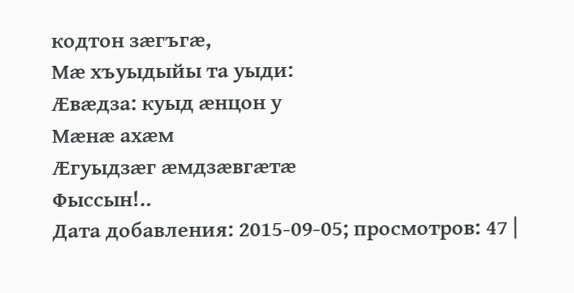кодтон зæгъгæ,
Мæ хъуыдыйы та уыди:
Æвæдза: куыд æнцон у
Мæнæ ахæм
Æгуыдзæг æмдзæвгæтæ
Фыссын!..
Дата добавления: 2015-09-05; просмотров: 47 |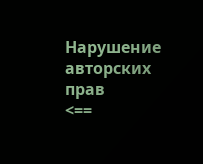Нарушение авторских прав
<==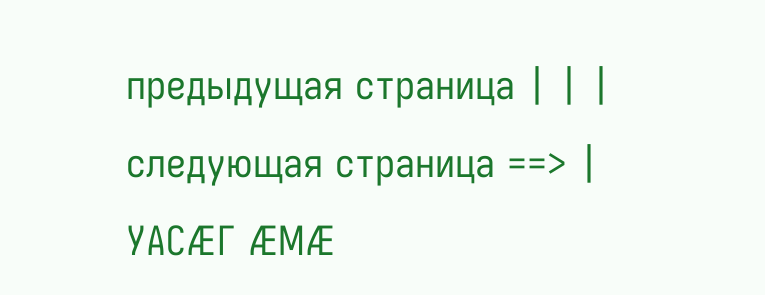предыдущая страница | | | следующая страница ==> |
УАСÆГ ÆМÆ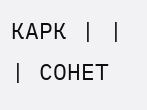КАРК | | | СОНЕТ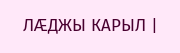ЛÆДЖЫ КАРЫЛ |